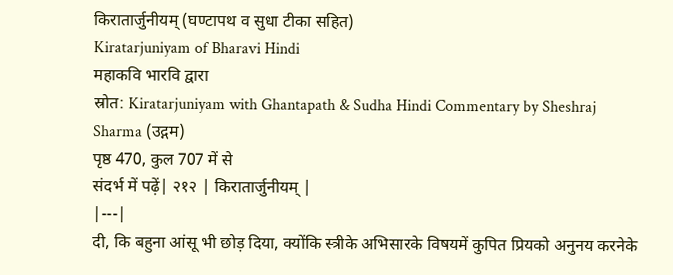किरातार्जुनीयम् (घण्टापथ व सुधा टीका सहित)
Kiratarjuniyam of Bharavi Hindi
महाकवि भारवि द्वारा
स्रोत: Kiratarjuniyam with Ghantapath & Sudha Hindi Commentary by Sheshraj Sharma (उद्गम)
पृष्ठ 470, कुल 707 में से
संदर्भ में पढ़ें| २१२ | किरातार्जुनीयम् |
|---|
दी, कि बहुना आंसू भी छोड़ दिया, क्योंकि स्त्रीके अभिसारके विषयमें कुपित प्रियको अनुनय करनेके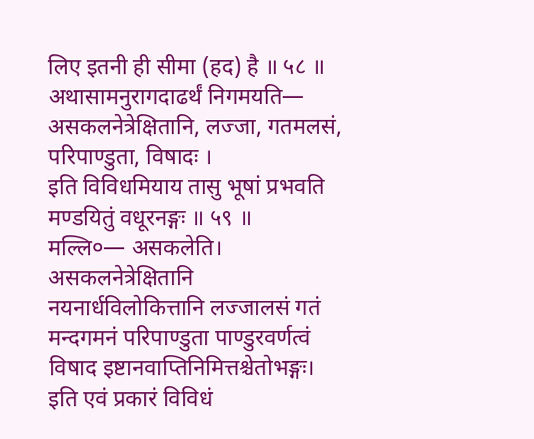लिए इतनी ही सीमा (हद) है ॥ ५८ ॥
अथासामनुरागदाढर्थं निगमयति—
असकलनेत्रेक्षितानि, लज्जा, गतमलसं, परिपाण्डुता, विषादः ।
इति विविधमियाय तासु भूषां प्रभवति मण्डयितुं वधूरनङ्गः ॥ ५९ ॥
मल्लि०— असकलेति। असकलनेत्रेक्षितानि नयनार्धविलोकित्तानि लज्जालसं गतं मन्दगमनं परिपाण्डुता पाण्डुरवर्णत्वं विषाद इष्टानवाप्तिनिमित्तश्चेतोभङ्गः। इति एवं प्रकारं विविधं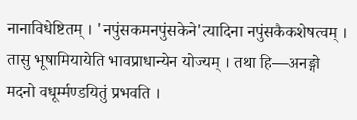नानाविधेष्टितम् । 'नपुंसकमनपुंसकेने'त्यादिना नपुंसकैकशेषत्वम् । तासु भूषामियायेति भावप्राधान्येन योज्यम् । तथा हि—अनङ्गो मदनो वधूर्म्मण्डयितुं प्रभवति ।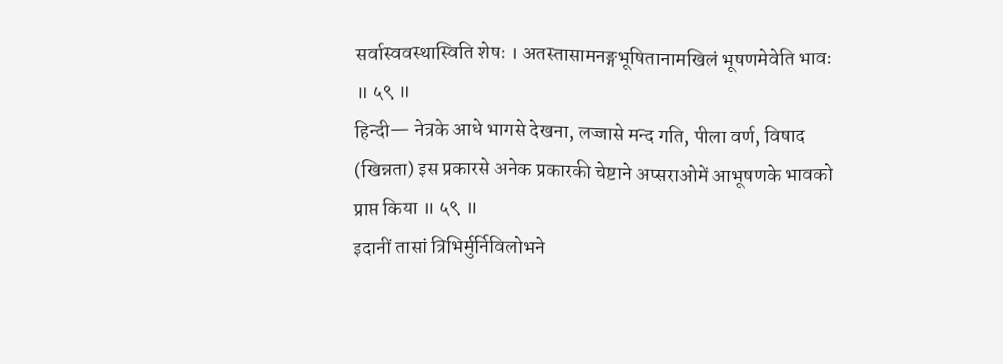सर्वास्ववस्थास्विति शेषः । अतस्तासामनङ्गभूषितानामखिलं भूषणमेवेति भावः ॥ ५९ ॥
हिन्दी— नेत्रके आधे भागसे देखना, लज्जासे मन्द गति, पीला वर्ण, विषाद (खिन्नता) इस प्रकारसे अनेक प्रकारकी चेष्टाने अप्सराओमें आभूषणके भावको प्राप्त किया ॥ ५९ ॥
इदानीं तासां त्रिभिर्मुर्निविलोभने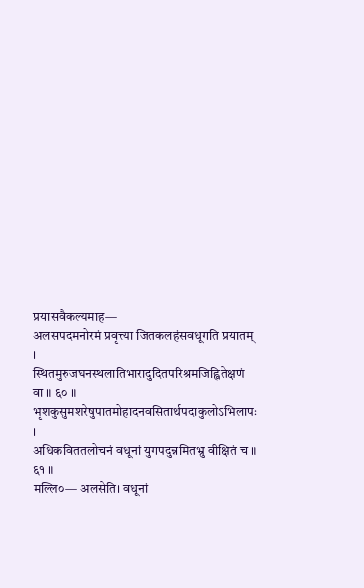प्रयासवैकल्यमाह—
अलसपदमनोरमं प्रवृत्त्या जितकलहंसवधूगति प्रयातम् ।
स्थितमुरुजघनस्थलातिभारादुदितपरिश्रमजिह्वितेक्षणं वा ॥ ६० ॥
भृशकुसुमशरेषुपातमोहादनवसितार्थपदाकुलोऽभिलापः ।
अधिकविततलोचनं वधूनां युगपदुन्नमितभ्रु वीक्षितं च ॥ ६१ ॥
मल्लि०— अलसेति। वधूनां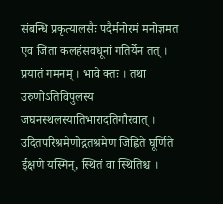संबन्धि प्रकृत्यालसैः पदैर्मनोरमं मनोज्ञमत एव जिता कलहंसवधूनां गतिर्येन तत् । प्रयातं गमनम् । भावे क्तः । तथा उरुणोऽतिविपुलस्य जघनस्थलस्यातिभारादतिगौरवात् । उदितपरिश्रमेणोद्गतश्रमेण जिह्विते घूर्णिते ईक्षणे यस्मिन्, स्थितं वा स्थितिश्च ।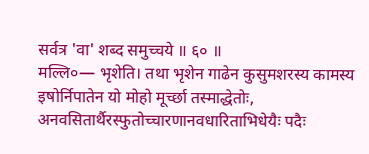सर्वत्र 'वा' शब्द समुच्चये ॥ ६० ॥
मल्लि०— भृशेति। तथा भृशेन गाढेन कुसुमशरस्य कामस्य इषोर्निपातेन यो मोहो मूर्च्छा तस्माद्धेतोः, अनवसितार्थैरस्फुतोच्चारणानवधारिताभिधेयैः पदैः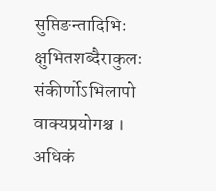सुप्तिङन्तादिभिः क्षुभितशब्दैराकुलः संकीर्णोऽभिलापो वाक्यप्रयोगश्च । अधिकं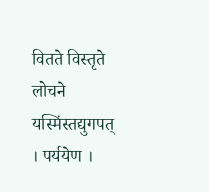वितते विस्तृते लोचने यस्मिंस्तद्युगपत् । पर्ययेण ।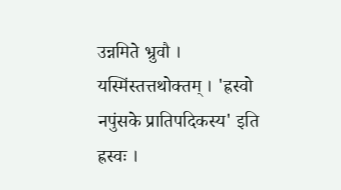उन्नमिते भ्रुवौ । यस्मिंस्तत्तथोक्तम् । 'ह्रस्वो नपुंसके प्रातिपदिकस्य' इति ह्रस्वः ।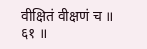वीक्षितं वीक्षणं च ॥ ६१ ॥